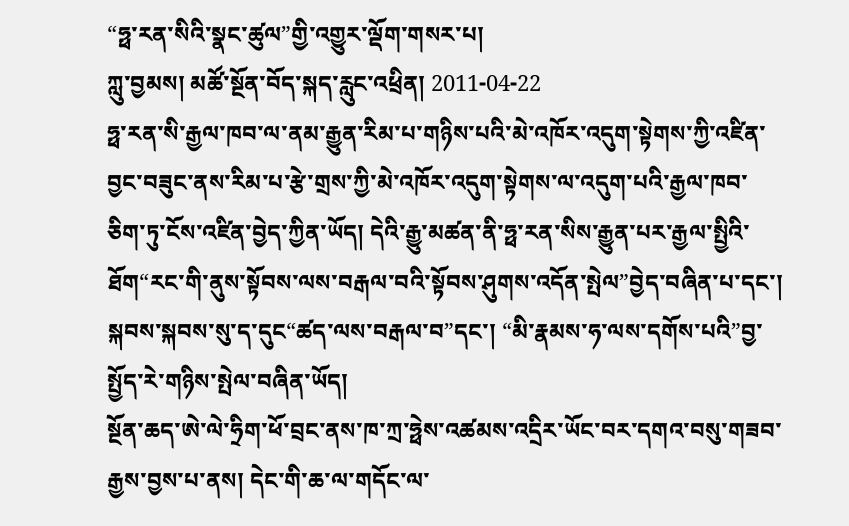“ཧྥ་རན་སིའི་སྣང་ཚུལ”གྱི་འགྱུར་ལྡོག་གསར་པ།
ཀླུ་བྱམས། མཚོ་སྔོན་བོད་སྐད་རླུང་འཕྲིན། 2011-04-22
ཧྥ་རན་སི་རྒྱལ་ཁབ་ལ་ནམ་རྒྱུན་རིམ་པ་གཉིས་པའི་མེ་འཁོར་འདུག་སྟེགས་ཀྱི་འཛིན་བྱང་བཟུང་ནས་རིམ་པ་རྩེ་གྲས་ཀྱི་མེ་འཁོར་འདུག་སྟེགས་ལ་འདུག་པའི་རྒྱལ་ཁབ་ཅིག་ཏུ་ངོས་འཛིན་བྱེད་ཀྱིན་ཡོད། དེའི་རྒྱུ་མཚན་ནི་ཧྥ་རན་སིས་རྒྱུན་པར་རྒྱལ་སྤྱིའི་ཐོག“རང་གི་ནུས་སྟོབས་ལས་བརྒལ་བའི་སྟོབས་ཤུགས་འདོན་སྤེལ”བྱེད་བཞིན་པ་དང་། སྐབས་སྐབས་སུ་ད་དུང“ཚད་ལས་བརྒལ་བ”དང་། “མི་རྣམས་ཧ་ལས་དགོས་པའི”བྱ་སྤྱོད་རེ་གཉིས་སྤེལ་བཞིན་ཡོད།
སྔོན་ཆད་ཨེ་ལེ་ཧྲིག་ཕོ་བྲང་ནས་ཁ་ཀྲ་ཧྥེས་འཚམས་འདྲིར་ཡོང་བར་དགའ་བསུ་གཟབ་རྒྱས་བྱས་པ་ནས། དེང་གི་ཆ་ལ་གདོང་ལ་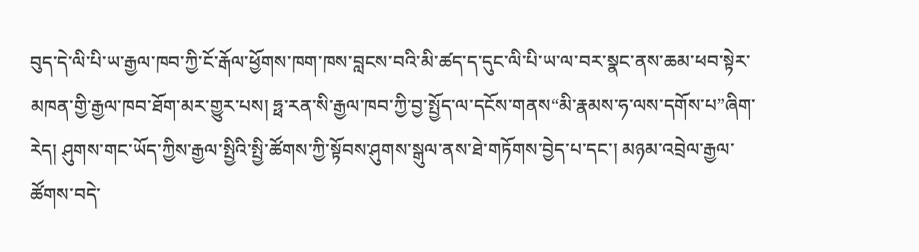བུད་དེ་ལི་པི་ཡ་རྒྱལ་ཁབ་ཀྱི་ངོ་རྒོལ་ཕྱོགས་ཁག་ཁས་བླངས་བའི་མི་ཚད་ད་དུང་ལི་པི་ཡ་ལ་བར་སྣང་ནས་ཆམ་ཕབ་སྟེར་མཁན་གྱི་རྒྱལ་ཁབ་ཐོག་མར་གྱུར་པས། ཧྥ་རན་སི་རྒྱལ་ཁབ་ཀྱི་བྱ་སྤྱོད་ལ་དངོས་གནས“མི་རྣམས་ཧ་ལས་དགོས་པ”ཞིག་རེད། ཤུགས་གང་ཡོད་ཀྱིས་རྒྱལ་སྤྱིའི་སྤྱི་ཚོགས་ཀྱི་སྟོབས་ཤུགས་སྒུལ་ནས་ཐེ་གཏོགས་བྱེད་པ་དང་། མཉམ་འབྲེལ་རྒྱལ་ཚོགས་བདེ་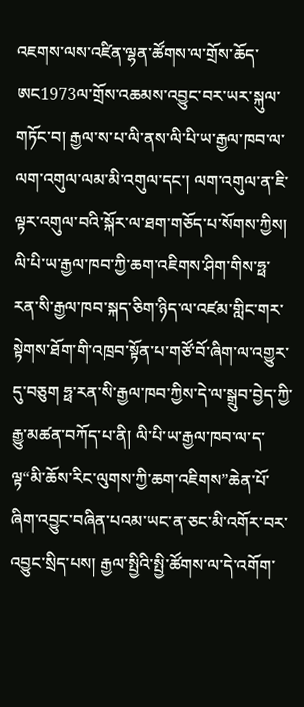འཇགས་ལས་འཛིན་ལྷན་ཚོགས་ལ་གྲོས་ཆོད་ཨང1973ལ་གྲོས་འཆམས་འབྱུང་བར་ཡར་སྐུལ་གཏོང་བ། རྒྱལ་ས་པ་ལི་ནས་ལི་པི་ཡ་རྒྱལ་ཁབ་ལ་ལག་འགུལ་ལམ་མི་འགུལ་དང་། ལག་འགུལ་ན་ཇི་ལྟར་འགུལ་བའི་སྐོར་ལ་ཐག་གཅོད་པ་སོགས་ཀྱིས། ལི་པི་ཡ་རྒྱལ་ཁབ་ཀྱི་ཆག་འཇིགས་ཤིག་གིས་ཧྥ་རན་སི་རྒྱལ་ཁབ་སྐད་ཅིག་ཉིད་ལ་འཛམ་གླིང་གར་སྟེགས་ཐོག་གི་འཁྲབ་སྟོན་པ་གཙོ་བོ་ཞིག་ལ་འགྱུར་དུ་བཅུག ཧྥ་རན་སི་རྒྱལ་ཁབ་ཀྱིས་དེ་ལ་སྒྲུབ་བྱེད་ཀྱི་རྒྱུ་མཚན་བཀོད་པ་ནི། ལི་པི་ཡ་རྒྱལ་ཁབ་ལ་ད་ལྟ“མི་ཆོས་རིང་ལུགས་ཀྱི་ཆག་འཇིགས”ཆེན་པོ་ཞིག་འབྱུང་བཞིན་པའམ་ཡང་ན་ཅང་མི་འགོར་བར་འབྱུང་སྲིད་པས། རྒྱལ་སྤྱིའི་སྤྱི་ཚོགས་ལ་དེ་འགོག་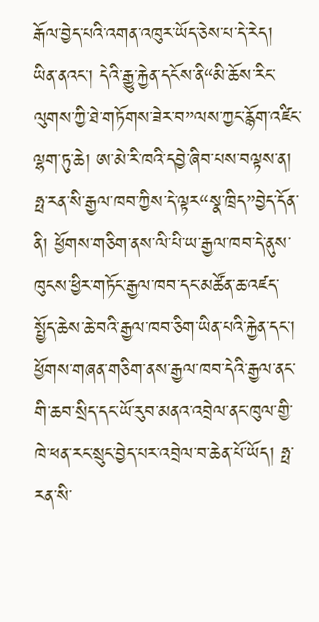རྒོལ་བྱེད་པའི་འགན་འཁུར་ཡོད་ཅེས་པ་དེ་རེད།
ཡིན་ནའང་། དེའི་རྒྱུ་རྐྱེན་དངོས་ནི“མི་ཆོས་རིང་ལུགས་ཀྱི་ཐེ་གཏོགས་ཟེར་བ”ལས་ཀྱང་རྙོག་འཛིང་ལྷག་ཏུ་ཆེ། ཨ་མེ་རི་ཁའི་དབྱེ་ཞིབ་པས་བལྟས་ན། ཧྥ་རན་སི་རྒྱལ་ཁབ་ཀྱིས་དེ་ལྟར“སྣ་ཁྲིད”བྱེད་དོན་ནི། ཕྱོགས་གཅིག་ནས་ལི་པི་ཡ་རྒྱལ་ཁབ་དེ་ནུས་ཁུངས་ཕྱིར་གཏོང་རྒྱལ་ཁབ་དང་མཚོན་ཆ་འཛད་སྤྱོད་ཆེས་ཆེ་བའི་རྒྱལ་ཁབ་ཅིག་ཡིན་པའི་རྐྱེན་དང་། ཕྱོགས་གཞན་གཅིག་ནས་རྒྱལ་ཁབ་དེའི་རྒྱལ་ནང་གི་ཆབ་སྲིད་དང་ཡོ་རུབ་མནའ་འབྲེལ་ནང་ཁུལ་གྱི་ཁེ་ཕན་རང་སྲུང་བྱེད་པར་འབྲེལ་བ་ཆེན་པོ་ཡོད། ཧྥ་རན་སི་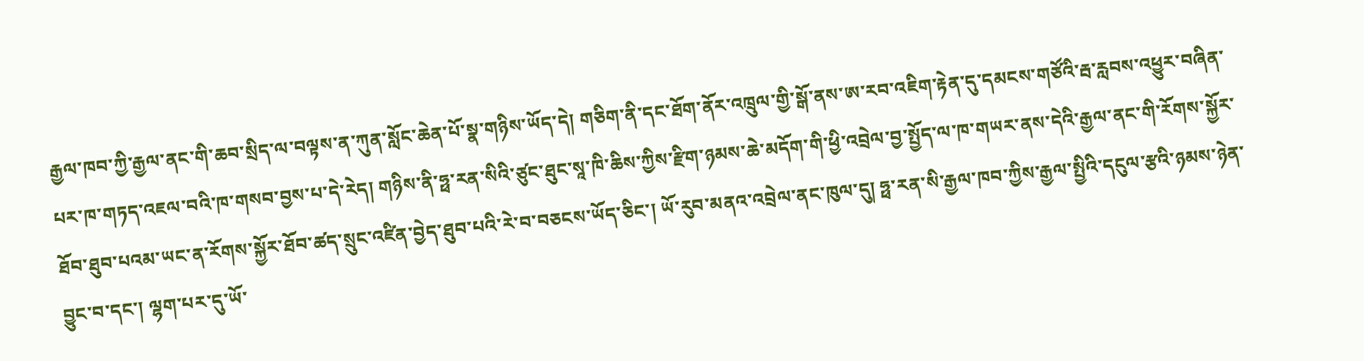རྒྱལ་ཁབ་ཀྱི་རྒྱལ་ནང་གི་ཆབ་སྲིད་ལ་བལྟས་ན་ཀུན་སློང་ཆེན་པོ་སྣ་གཉིས་ཡོད་དེ། གཅིག་ནི་དང་ཐོག་ནོར་འཁྲུལ་གྱི་སྒོ་ནས་ཨ་རབ་འཇིག་རྟེན་དུ་དམངས་གཙོའི་རྦ་རླབས་འཕྱུར་བཞིན་པར་ཁ་གཏད་འཇལ་བའི་ཁ་གསབ་བྱས་པ་དེ་རེད། གཉིས་ནི་ཧྥ་རན་སིའི་ཙུང་ཐུང་སཱ་ཁི་ཆིས་ཀྱིས་རྫིག་ཉམས་ཆེ་མདོག་གི་ཕྱི་འབྲེལ་བྱ་སྤྱོད་ལ་ཁ་གཡར་ནས་དེའི་རྒྱལ་ནང་གི་རོགས་སྐྱོར་ཐོབ་ཐུབ་པའམ་ཡང་ན་རོགས་སྐྱོར་ཐོབ་ཚད་སྲུང་འཛིན་བྱེད་ཐུབ་པའི་རེ་བ་བཅངས་ཡོད་ཅིང་། ཡོ་རུབ་མནའ་འབྲེལ་ནང་ཁུལ་དུ། ཧྥ་རན་སི་རྒྱལ་ཁབ་ཀྱིས་རྒྱལ་སྤྱིའི་དངུལ་རྩའི་ཉམས་ཉེན་བྱུང་བ་དང་། ལྷག་པར་དུ་ཡོ་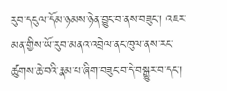རུབ་དངུལ་དོམ་ཉམས་ཉེན་བྱུང་བ་ནས་བཟུང་། འཇར་མན་གྱིས་ཡོ་རུབ་མནའ་འབྲེལ་ནང་ཁུལ་ནས་རང་ཚུགས་ཆེ་བའི་རྣམ་པ་ཞིག་བཟུང་བ་དེ་བསྒྱུར་བ་དང་།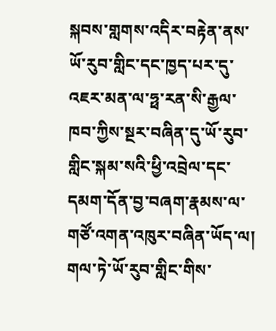སྐབས་གླགས་འདིར་བརྟེན་ནས་ཡོ་རུབ་གླིང་དང་ཁྱད་པར་དུ་འཇར་མན་ལ་ཧྥ་རན་སི་རྒྱལ་ཁབ་ཀྱིས་སྔར་བཞིན་དུ་ཡོ་རུབ་གླིང་སྐམ་སའི་ཕྱི་འབྲེལ་དང་དམག་དོན་བྱ་བཞག་རྣམས་ལ་གཙོ་འགན་འཁུར་བཞིན་ཡོད་ལ། གལ་ཏེ་ཡོ་རུབ་གླིང་གིས་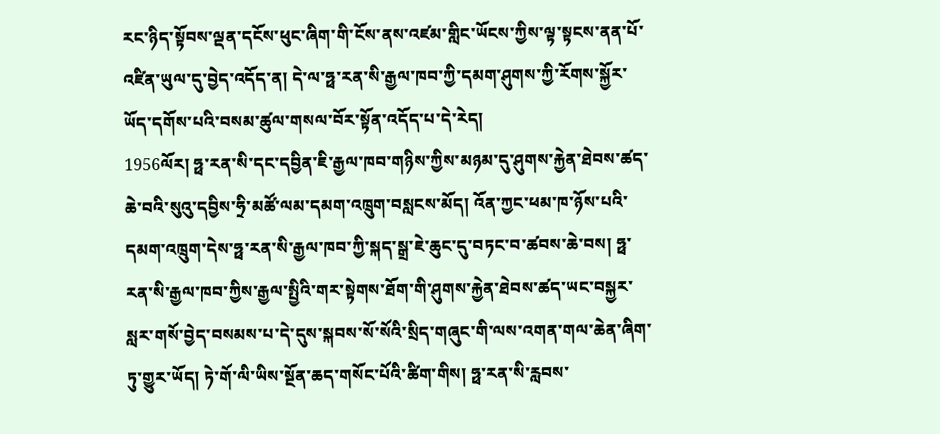རང་ཉིད་སྟོབས་ལྡན་དངོས་ཕུང་ཞིག་གི་ངོས་ནས་འཛམ་གླིང་ཡོངས་ཀྱིས་ལྟ་སྟངས་ནན་པོ་འཛིན་ཡུལ་དུ་བྱེད་འདོད་ན། དེ་ལ་ཧྥ་རན་སི་རྒྱལ་ཁབ་ཀྱི་དམག་ཤུགས་ཀྱི་རོགས་སྐྱོར་ཡོད་དགོས་པའི་བསམ་ཚུལ་གསལ་བོར་སྟོན་འདོད་པ་དེ་རེད།
1956ལོར། ཧྥ་རན་སི་དང་དབྱིན་ཇི་རྒྱལ་ཁབ་གཉིས་ཀྱིས་མཉམ་དུ་ཤུགས་རྐྱེན་ཐེབས་ཚད་ཆེ་བའི་སུའུ་དབྱིས་ཧྲི་མཚོ་ལམ་དམག་འཁྲུག་བསླངས་མོད། འོན་ཀྱང་ཕམ་ཁ་ཉོས་པའི་དམག་འཁྲུག་དེས་ཧྥ་རན་སི་རྒྱལ་ཁབ་ཀྱི་སྐད་སྒྲ་ཇེ་ཆུང་དུ་བཏང་བ་ཚབས་ཆེ་བས། ཧྥ་རན་སི་རྒྱལ་ཁབ་ཀྱིས་རྒྱལ་སྤྱིའི་གར་སྟེགས་ཐོག་གི་ཤུགས་རྐྱེན་ཐེབས་ཚད་ཡང་བསྐྱར་སླར་གསོ་བྱེད་བསམས་པ་དེ་དུས་སྐབས་སོ་སོའི་སྲིད་གཞུང་གི་ལས་འགན་གལ་ཆེན་ཞིག་ཏུ་གྱུར་ཡོད། ཏེ་གོ་ལི་ཡིས་སྔོན་ཆད་གསོང་པོའི་ཚིག་གིས། ཧྥ་རན་སི་རླབས་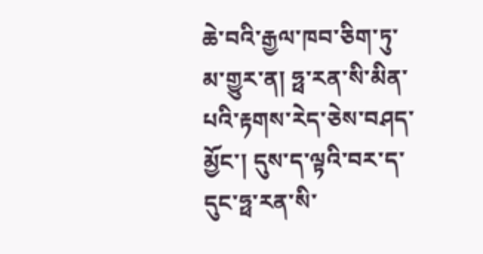ཆེ་བའི་རྒྱལ་ཁབ་ཅིག་ཏུ་མ་གྱུར་ན། ཧྥ་རན་སི་མིན་པའི་རྟགས་རེད་ཅེས་བཤད་མྱོང་། དུས་ད་ལྟའི་བར་ད་དུང་ཧྥ་རན་སི་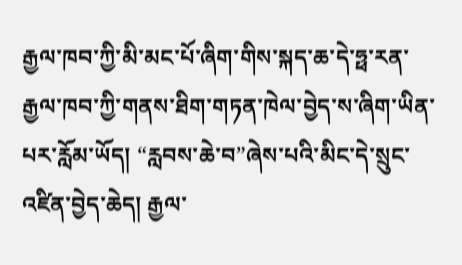རྒྱལ་ཁབ་ཀྱི་མི་མང་པོ་ཞིག་གིས་སྐད་ཆ་དེ་ཧྥ་རན་རྒྱལ་ཁབ་ཀྱི་གནས་ཐིག་གཏན་ཁེལ་བྱེད་ས་ཞིག་ཡིན་པར་རློམ་ཡོད། “རླབས་ཆེ་བ”ཞེས་པའི་མིང་དེ་སྲུང་འཛིན་བྱེད་ཆེད། རྒྱལ་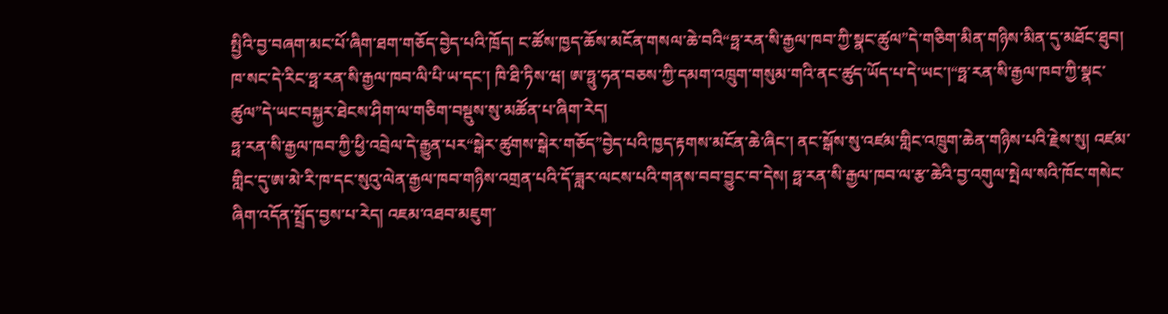སྤྱིའི་བྱ་བཞག་མང་པོ་ཞིག་ཐག་གཅོད་བྱེད་པའི་ཁྲོད། ང་ཚོས་ཁྱད་ཆོས་མངོན་གསལ་ཆེ་བའི“ཧྥ་རན་སི་རྒྱལ་ཁབ་ཀྱི་སྣང་ཚུལ”དེ་གཅིག་མིན་གཉིས་མིན་དུ་མཐོང་ཐུབ། ཁ་སང་དེ་རིང་ཧྥ་རན་སི་རྒྱལ་ཁབ་ལི་པི་ཡ་དང་། ཁི་ཐི་ཏིས་ཝ། ཨ་ཧྥུ་ཧན་བཅས་ཀྱི་དམག་འཁྲུག་གསུམ་གའི་ནང་ཚུད་ཡོད་པ་དེ་ཡང་།“ཧྥ་རན་སི་རྒྱལ་ཁབ་ཀྱི་སྣང་ཚུལ”དེ་ཡང་བསྐྱར་ཐེངས་ཤིག་ལ་གཅིག་བསྡུས་སུ་མཚོན་པ་ཞིག་རེད།
ཧྥ་རན་སི་རྒྱལ་ཁབ་ཀྱི་ཕྱི་འབྲེལ་དེ་རྒྱུན་པར“སྒེར་ཚུགས་སྒེར་གཅོད”བྱེད་པའི་ཁྱད་རྟགས་མངོན་ཆེ་ཞིང་། ནང་སྒོས་སུ་འཛམ་གླིང་འཁྲུག་ཆེན་གཉིས་པའི་རྗེས་སུ། འཛམ་གླིང་དུ་ཨ་མེ་རི་ཁ་དང་སུའུ་ལེན་རྒྱལ་ཁབ་གཉིས་འགྲན་པའི་དོ་ཟླར་ལངས་པའི་གནས་བབ་བྱུང་བ་དེས། ཧྥ་རན་སི་རྒྱལ་ཁབ་ལ་རྩ་ཆེའི་བྱ་འགུལ་སྤེལ་སའི་ཁོང་གསེང་ཞིག་འདོན་སྤྲོད་བྱས་པ་རེད། འཇམ་འཐབ་མཇུག་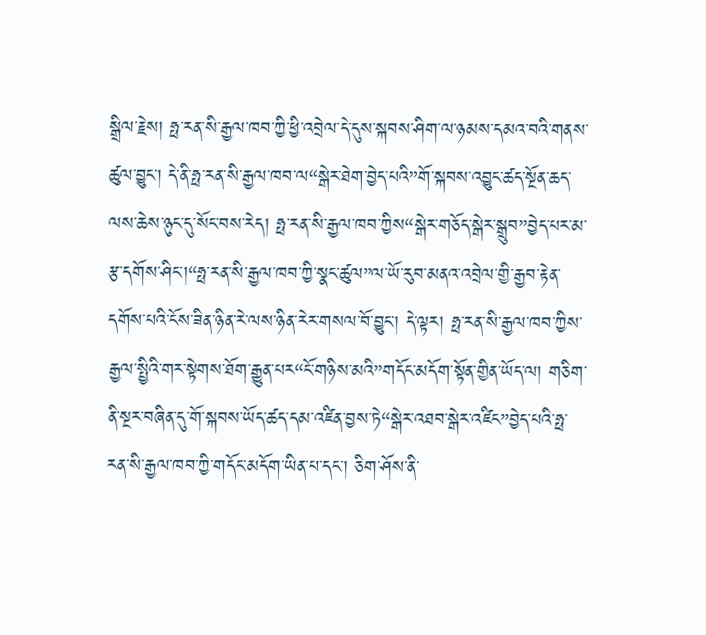སྒྲིལ་རྗེས། ཧྥ་རན་སི་རྒྱལ་ཁབ་ཀྱི་ཕྱི་འབྲེལ་དེ་དུས་སྐབས་ཤིག་ལ་ཉམས་དམའ་བའི་གནས་ཚུལ་བྱུང་། དེ་ནི་ཧྥ་རན་སི་རྒྱལ་ཁབ་ལ“སྒེར་ཐེག་བྱེད་པའི”གོ་སྐབས་འབྱུང་ཚད་སྔོན་ཆད་ལས་ཆེས་ཉུང་དུ་སོང་བས་རེད། ཧྥ་རན་སི་རྒྱལ་ཁབ་ཀྱིས“སྒེར་གཅོད་སྒེར་སྒྲུབ”བྱེད་པར་མ་རྩ་དགོས་ཤིང་།“ཧྥ་རན་སི་རྒྱལ་ཁབ་ཀྱི་སྣང་ཚུལ”ལ་ཡོ་རུབ་མནའ་འབྲེལ་གྱི་རྒྱབ་རྟེན་དགོས་པའི་ངོས་ཟིན་ཉིན་རེ་ལས་ཉིན་རེར་གསལ་བོ་བྱུང་། དེ་ལྟར། ཧྥ་རན་སི་རྒྱལ་ཁབ་ཀྱིས་རྒྱལ་སྤྱིའི་གར་སྟེགས་ཐོག་རྒྱུན་པར“ངོ་གཉིས་མའི”གདོང་མདོག་སྟོན་གྱིན་ཡོད་ལ། གཅིག་ནི་སྔར་བཞིན་དུ་གོ་སྐབས་ཡོད་ཚད་དམ་འཛིན་བྱས་ཏེ“སྒེར་འཐབ་སྒེར་འཛིང”བྱེད་པའི་ཧྥ་རན་སི་རྒྱལ་ཁབ་ཀྱི་གདོང་མདོག་ཡིན་པ་དང་། ཅིག་ཤོས་ནི་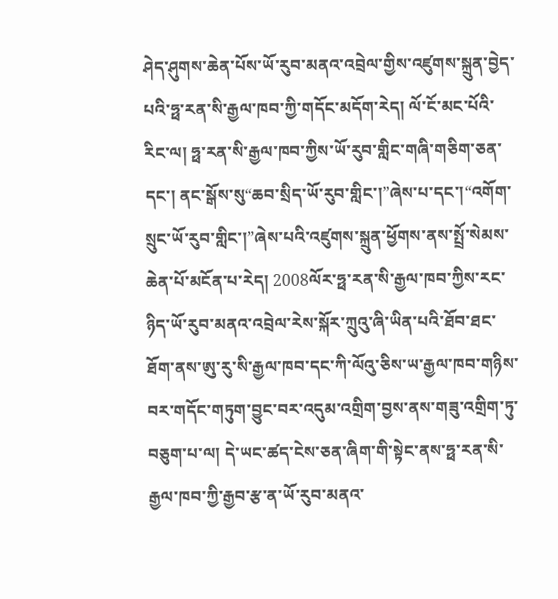ཤེད་ཤུགས་ཆེན་པོས་ཡོ་རུབ་མནའ་འབྲེལ་གྱིས་འཛུགས་སྐྲུན་བྱེད་པའི་ཧྥ་རན་སི་རྒྱལ་ཁབ་ཀྱི་གདོང་མདོག་རེད། ལོ་ངོ་མང་པོའི་རིང་ལ། ཧྥ་རན་སི་རྒྱལ་ཁབ་ཀྱིས་ཡོ་རུབ་གླིང་གཞི་གཅིག་ཅན་དང་། ནང་སྒོས་སུ“ཆབ་སྲིད་ཡོ་རུབ་གླིང་།”ཞེས་པ་དང་།“འགོག་སྲུང་ཡོ་རུབ་གླིང་།”ཞེས་པའི་འཛུགས་སྐྲུན་ཕྱོགས་ནས་སྤྲོ་སེམས་ཆེན་པོ་མངོན་པ་རེད། 2008ལོར་ཧྥ་རན་སི་རྒྱལ་ཁབ་ཀྱིས་རང་ཉིད་ཡོ་རུབ་མནའ་འབྲེལ་རེས་སྐོར་ཀྲུའུ་ཞི་ཡིན་པའི་ཐོབ་ཐང་ཐོག་ནས་ཨུ་རུ་སི་རྒྱལ་ཁབ་དང་ཀི་ལོའུ་ཅིས་ཡ་རྒྱལ་ཁབ་གཉིས་བར་གདོང་གཏུག་བྱུང་བར་འདུམ་འགྲིག་བྱས་ནས་གཟུ་འགྲིག་ཏུ་བཅུག་པ་ལ། དེ་ཡང་ཚད་ངེས་ཅན་ཞིག་གི་སྟེང་ནས་ཧྥ་རན་སི་རྒྱལ་ཁབ་ཀྱི་རྒྱབ་རྩ་ན་ཡོ་རུབ་མནའ་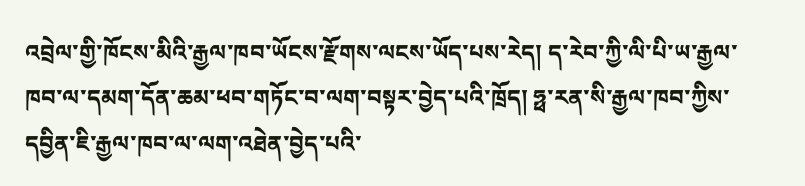འབྲེལ་གྱི་ཁོངས་མིའི་རྒྱལ་ཁབ་ཡོངས་རྫོགས་ལངས་ཡོད་པས་རེད། ད་རེབ་ཀྱི་ལི་པི་ཡ་རྒྱལ་ཁབ་ལ་དམག་དོན་ཆམ་ཕབ་གཏོང་བ་ལག་བསྟར་བྱེད་པའི་ཁྲོད། ཧྥ་རན་སི་རྒྱལ་ཁབ་ཀྱིས་དབྱིན་ཇི་རྒྱལ་ཁབ་ལ་ལག་འཐེན་བྱེད་པའི་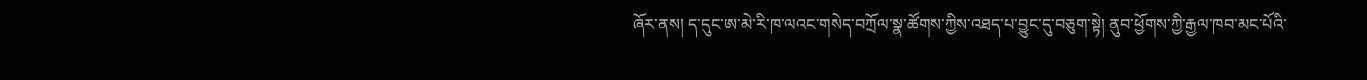ཞོར་ནས། ད་དུང་ཨ་མེ་རི་ཁ་ལའང་གསེད་བཀྲོལ་སྣ་ཚོགས་ཀྱིས་འཐད་པ་བྱུང་དུ་བཅུག་སྟེ། ནུབ་ཕྱོགས་ཀྱི་རྒྱལ་ཁབ་མང་པོའི་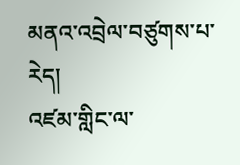མནའ་འབྲེལ་བཙུགས་པ་རེད།
འཛམ་གླིང་ལ་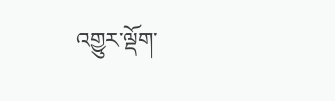འགྱུར་ལྡོག་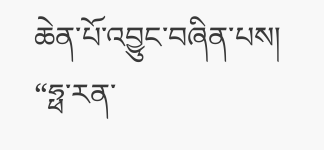ཆེན་པོ་འབྱུང་བཞིན་པས། “ཧྥ་རན་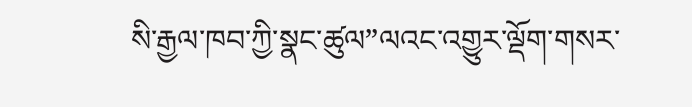སི་རྒྱལ་ཁབ་ཀྱི་སྣང་ཚུལ”ལའང་འགྱུར་ལྡོག་གསར་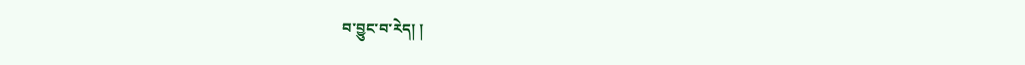བ་བྱུང་བ་རེད། །